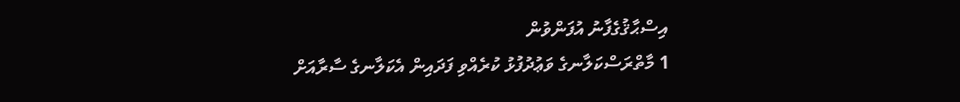އިސްޙާޤުގެފާނު އުފަންވުން
1 މާތްރަސްކަލާނގެ ވަޢުދުފުޅު ކުރެއްވި ފަދައިން އެކަލާނގެ ސާރާއަށް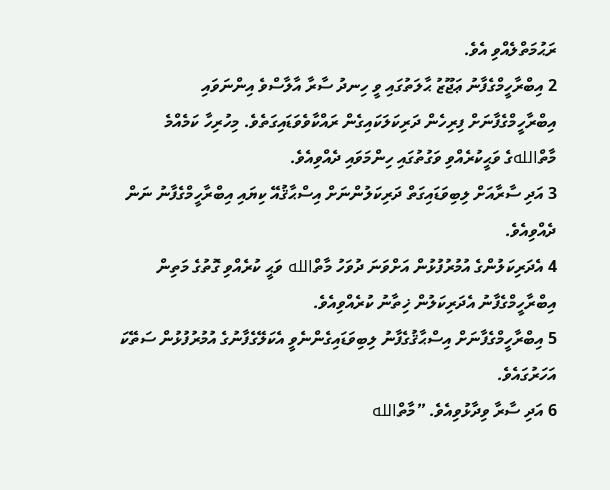ރަޙުމަތްލެއްވި އެވެ.
2 އިބްރާހީމްގެފާނު ޢަޖޫޒު ޙާލަތުގައި ވީ ހިނދު ސާރާ އާލާސްވެ އިންނަވައި އިބްރާހީމްގެފާނަށް ފިރިހެން ދަރިކަލަކައިގެން ރައްކާވެވަޑައިގަތެވެ. މިހުރިހާ ކަމެއްމެ މާތްاللهގެ ވަޙީކުރެއްވި ވަގުތުގައި ހިންމަވައި ދެއްވިއެވެ.
3 އަދި ސާރާއަށް ލިބިވަޑައިގަތް ދަރިކަލުންނަށް އިސްޙާޤުއޭ ކިޔައި އިބްރާހީމްގެފާނު ނަން ދެއްވިއެވެ.
4 އެދަރިކަލުންގެ އުމުރުފުޅުން އަށްވަނަ ދުވަހު މާތްالله ވަޙީ ކުރެއްވި ގޮތުގެ މަތިން އިބްރާހީމްގެފާނު އެދަރިކަލުން ޚިތާނު ކުރެއްވިއެވެ.
5 އިބްރާހީމްގެފާނަށް އިސްޙާޤުގެފާނު ލިބިވަޑައިގެންނެވީ އެކަލޭގެފާނުގެ އުމުރުފުޅުން ސަތޭކަ އަހަރުގައެވެ.
6 އަދި ސާރާ ވިދާޅުވިއެވެ. ”މާތްالله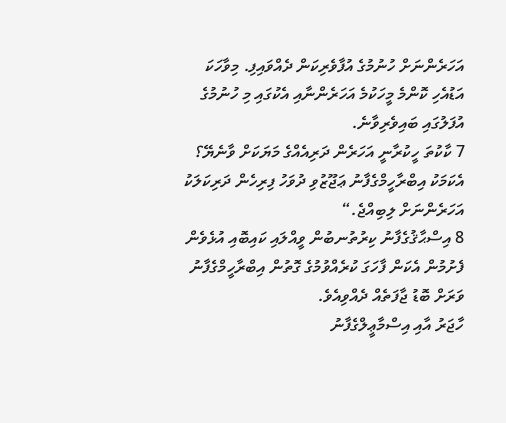އަހަރެންނަށް ހުނުމުގެ އުފާވެރިކަން ދެއްވައިފި. މިވާހަކަ އަޑުއެހި ކޮންމެ މީހަކުމެ އަހަރެންނާއި އެކުގައި މި ހުނުމުގެ އުފަލުގައި ބައިވެރިވާނެ.
7 ކާކުތަ ހީކުރާނީ އަހަރެން ދަރިއެއްގެ މަޔަކަށް ވާނެޔޭ؟ އެކަމަކު އިބްރާހީމްގެފާނު ޢަޖޫޒުވި ދުވަހު ފިރިހެން ދަރިކަލަކު އަހަރެންނަށް ލިބިއްޖެ.“
8 އިސްޙާޤުގެފާނު ކިރުތުނބުން ވީއްލައި ކައިބޮއި އުޅެވެން ފެށުމުން އެކަން ފާހަގަ ކުރެއްވުމުގެ ގޮތުން އިބްރާހީމްގެފާނު ވަރަށް ބޮޑު ޖާފަތެއް ދެއްވިއެވެ.
ހާޖަރު އާއި އިސްމާޢީލްގެފާނު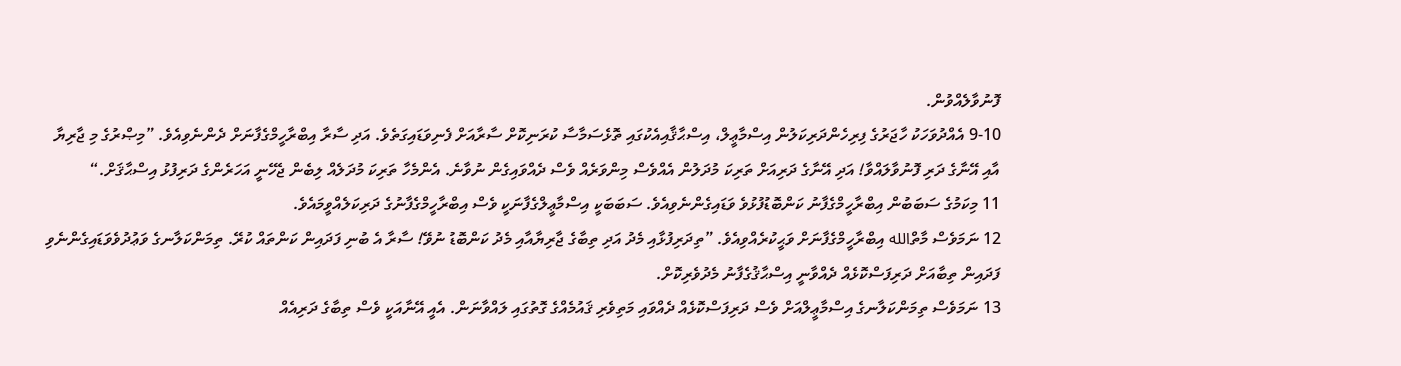ފޮނުވާލެއްވުން.
9-10 އެއްދުވަހަކު ހާޖަރުގެ ފިރިހެންދަރިކަލުން އިސްމާޢީލް، އިސްޙާޤާއިއެކުގައި ތޮޅެސަމާސާ ކުރަނިކޮށް ސާރާއަށް ފެނިވަޑައިގަތެވެ. އަދި ސާރާ އިބްރާހީމްގެފާނަށް ދެންނެވިއެވެ. ”މިޞްރުގެ މި ޖާރިޔާ އާއި އޭނާގެ ދަރި ފޮނުވާލައްވާ! އަދި އޭނާގެ ދަރިއަށް ތަރިކަ މުދަލުން އެއްވެސް މިންވަރެއް ވެސް ދެއްވައިގެން ނުވާނެ. އެންމެހާ ތަރިކަ މުދަލެއް ލިބެން ޖެހޭނީ އަހަރެންގެ ދަރިފުޅު އިސްޙާޤަށް.“
11 މިކަމުގެ ސަބަބުން އިބްރާހީމްގެފާނު ކަންބޮޑުފުޅުވެ ވަޑައިގެންނެވިއެވެ. ސަބަބަކީ އިސްމާޢީލްގެފާނަކީ ވެސް އިބްރާހީމްގެފާނުގެ ދަރިކަލެއްވީމައެވެ.
12 ނަމަވެސް މާތްالله އިބްރާހީމްގެފާނަށް ވަޙީކުރެއްވިއެވެ. ”ތިދަރިފުޅާއި މެދު އަދި ތިބާގެ ޖާރިޔާއާއި މެދު ކަންބޮޑު ނުވޭ! ސާރާ އެ ބުނި ފަދައިން ކަންތައް ކުރޭ. ތިމަންކަލާނގެ ވަޢުދުވެވަޑައިގެންނެވި ފަދައިން ތިބާއަށް ދަރިފަސްކޮޅެއް ދެއްވާނީ އިސްޙާޤުގެފާނު މެދުވެރިކޮށް.
13 ނަމަވެސް ތިމަންކަލާނގެ އިސްމާޢީލްއަށް ވެސް ދަރިފަސްކޮޅެއް ދެއްވައި މަތިވެރި ޤައުމެއްގެ ގޮތުގައި ލައްވާނަން. އެއީ އޭނާއަކީ ވެސް ތިބާގެ ދަރިއެއް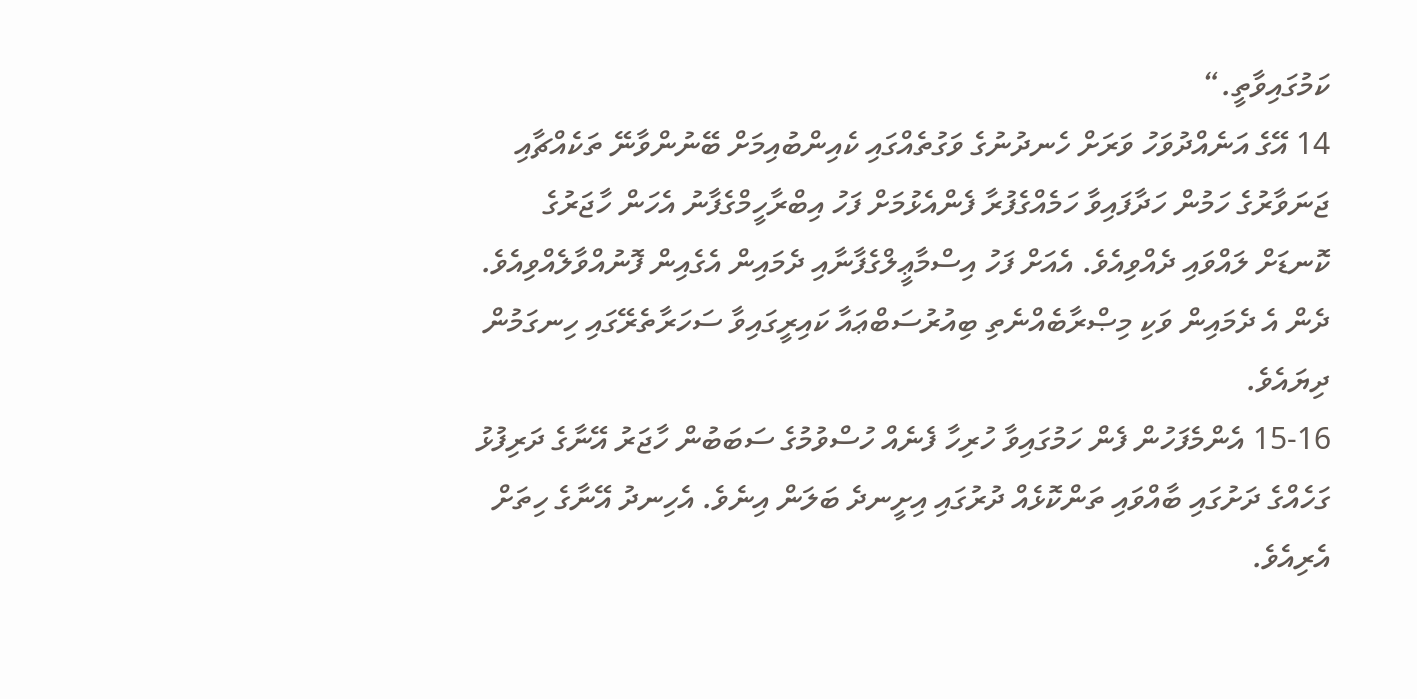ކަމުގައިވާތީ.“
14 އޭގެ އަނެއްދުވަހު ވަރަށް ހެނދުނުގެ ވަގުތެއްގައި ކެއިންބުއިމަށް ބޭނުންވާނޭ ތަކެއްޗާއި ޖަނަވާރުގެ ހަމުން ހަދާފައިވާ ހަމެއްގެފުރާ ފެންއެޅުމަށް ފަހު އިބްރާހީމްގެފާނު އެހަން ހާޖަރުގެ ކޮނޑަށް ލައްވައި ދެއްވިއެވެ. އެއަށް ފަހު އިސްމާޢީލްގެފާނާއި ދެމައިން އެގެއިން ފޮނުއްވާލެއްވިއެވެ. ދެން އެ ދެމައިން ވަކި މިޞްރާބެއްނެތި ބިއުރުސަބްޢައާ ކައިރީގައިވާ ސަހަރާތެރޭގައި ހިނގަމުން ދިޔައެވެ.
15-16 އެންމެފަހުން ފެން ހަމުގައިވާ ހުރިހާ ފެނެއް ހުސްވުމުގެ ސަބަބުން ހާޖަރު އޭނާގެ ދަރިފުޅު ގަހެއްގެ ދަށުގައި ބާއްވައި ތަންކޮޅެއް ދުރުގައި އިށީނދެ ބަލަން އިނެވެ. އެހިނދު އޭނާގެ ހިތަށް އެރިއެވެ.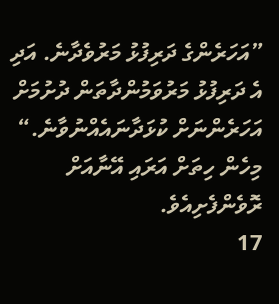”އަހަރެންގެ ދަރިފުޅު މަރުވެދާނެ. އަދި އެ ދަރިފުޅު މަރުވަމުންދާތަން ދުށުމަށް އަހަރެންނަށް ކުޅަދާނައެއްނުވާނެ.“ މިހެން ހިތަށް އަރައި އޭނާއަށް ރޮވެންފެށިއެވެ.
17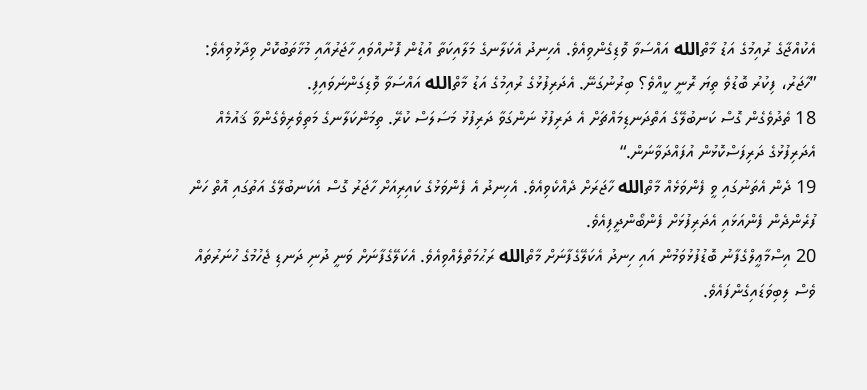އެކުއްޖާގެ ރުއިމުގެ އަޑު މާތްالله އައްސަވާ ވޮޑިގެންވިއެވެ. އެހިނދު އެކަލާނގެ މަލާއިކަތާ އުޑުން ފޮނުއްވައި ހާޖަރުއާއި މުޚާތަބުކޮށް ވިދާޅުވިއެވެ: ”ހާޖަރު، ފިކުރު ބޮޑުވެ ތިޔަ ރޮނީ ކީއްވެ؟ ބިރުނުގަނޭ. އެދަރިފުޅުގެ ރުއިމުގެ އަޑު މާތްالله އައްސަވާ ވޮޑިގަންނަވައިފި.
18 ތެދުވެގެން ގޮސް ކަނބުލޭގެ އަތްދަނޑިމައްޗަށް އެ ދަރިފުޅު ނަންގަވާ ދަރިފުޅު މަސަލަސް ކުރޭ. ތިމަންކަލާނގެ މަތިވެރިވެގެންވާ ޤައުމެއް އެދަރިފުޅުގެ ދަރިފަސްކޮޅުން އުފައްދަވާނަން.“
19 ދެން އެތަނުގައި ވީ ފެންވަޅެއް މާތްالله ހާޖަރަށް ދެއްކެވިއެވެ. އެހިނދު އެ ފެންވަޅުގެ ކައިރިއަށް ހާޖަރު ގޮސް އެކަނބުލޭގެ އަތުގައި އޮތް ހަން ފުރެންދެން ފެންއަޅައި އެދަރިފުޅަށް ފެންބޯންދީފިއެވެ.
20 އިސްމާޢީލްގެފާނު ބޮޑުފުޅުވަމުން އައި ހިނދު އެކަލޭގެފާނަށް މާތްالله ރަޙުމަތްލެއްވިއެވެ. އެކަލޭގެފާނަށް ވަނީ ދުނި ދަނޑި ޖެހުމުގެ ހުނަރުތައް ވެސް ލިބިވަޑައިގެންފައެވެ.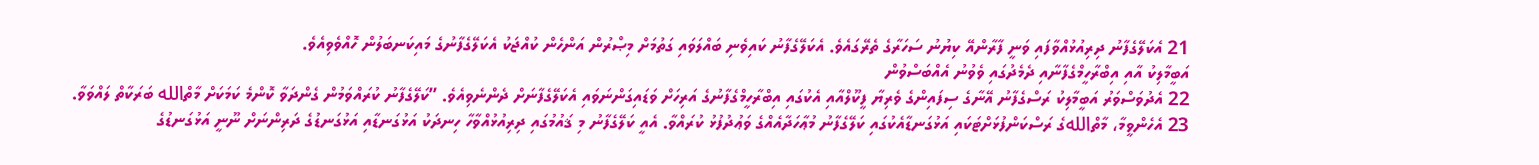21 އެކަލޭގެފާނު ދިރިއުޅުއްވާފައި ވަނީ ފާރާންއޭ ކިޔުނު ސަހަރާގެ ތެރޭގައެވެ. އެކަލޭގެފާނު ކައިވެނި ބައްލަވައި ގަތުމަށް މިޞްރުން އަންހެން ކުއްޖަކު އެކަލޭގެފާނުގެ މައިކަނބަލުން ހޮއްވެވިއެވެ.
އަބީމާލިކު އާއި އިބްރާހީމްގެފާނާއި ދެމެދުގައި ވެވުނު އެއްބަސްވުން
22 އެދުވަސްވަރު އަބީމާލިކު ރަސްގެފާނު އޭނާގެ ސިފައިންގެ ވެރިޔާ ފީކޫލްއާއި އެކުގައި އިބްރާހީމްގެފާނުގެ އަރިހަށް ވަޑައިގަންނަވައި އެކަލޭގެފާނަށް ދެންނެވިއެވެ. ”ކަލޭގެފާނު ކުރައްވަމުން ގެންދަވާ ކޮންމެ ކަމަކަށް މާތްالله ބަރަކާތް ލައްވަވާ.
23 އެހެންވީމާ، މާތްاللهގެ ރަސްކަންފުޅަށްޓަކައި އަޅުގަނޑާއެކުގައި ކަލޭގެފާނު މުޢާހަދާއެއްގެ ވަޢުދުފުޅު ކުރައްވާ. އެއީ ކަލޭގެފާނު މި ޤައުމުގައި ދިރިއުޅުއްވާހާ ހިނދަކު އަޅުގަނޑާއި އަޅުގަނޑުގެ ދަރިންނަށް ނޫނީ އަޅުގަނޑުގެ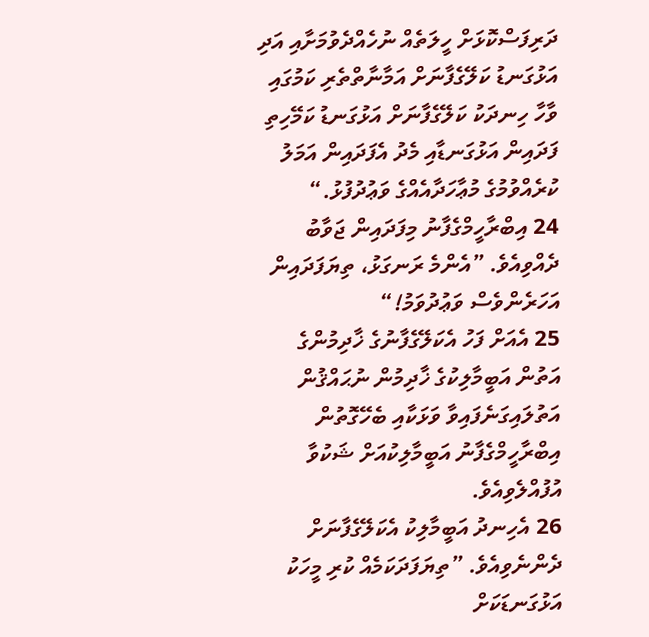ދަރިފަސްކޮޅަށް ހީލަތެއް ނުހެއްދެވުމަށާއި އަދި އަޅުގަނޑު ކަލޭގެފާނަށް އަމާނާތްތެރި ކަމުގައި ވާހާ ހިނދަކު ކަލޭގެފާނަށް އަޅުގަނޑު ކަމޭހިތި ފަދައިން އަޅުގަނޑާއި މެދު އެފަދައިން އަމަލު ކުރެއްވުމުގެ މުޢާހަދާއެއްގެ ވަޢުދުފުޅު.“
24 އިބްރާހީމްގެފާނު މިފަދައިން ޖަވާބު ދެއްވިއެވެ. ”އެންމެ ރަނގަޅު، ތިޔަފަދައިން އަހަރެންވެސް ވަޢުދުވަމު!“
25 އެއަށް ފަހު އެކަލޭގެފާނުގެ ޚާދިމުންގެ އަތުން އަބީމާލިކުގެ ޚާދިމުން ނުޙައްޤުން އަތުލައިގަނެފައިވާ ވަޅަކާއި ބެހޭގޮތުން އިބްރާހީމްގެފާނު އަބީމާލިކުއަށް ޝަކުވާ އުފުއްލެވިއެވެ.
26 އެހިނދު އަބީމާލިކު އެކަލޭގެފާނަށް ދެންނެވިއެވެ. ”ތިޔަފަދަކަމެއް ކުރި މީހަކު އަޅުގަނޑަކަށް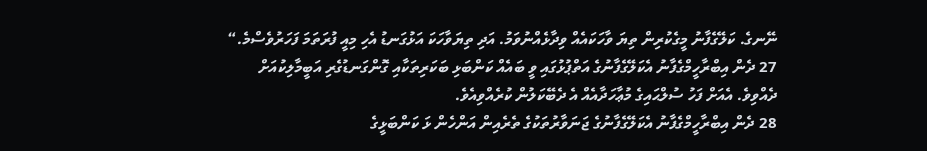ނޭނގެ. ކަލޭގެފާނު މީގެކުރިން ތިޔަ ވާހަކައެއް ވިދާޅެއްނުވަމު. އަދި ތިޔަވާހަކަ އަޅުގަނޑު އެހި މިއީ ފުރަތަމަ ފަހަރުވެސްމެ.“
27 ދެން އިބްރާހީމްގެފާނު އެކަލޭގެފާނުގެ އަތްޕުޅުގައި ވީ ބައެއް ކަންބަޅި ބަކަރިތަކާއި ގޮންގަނޑުގެރި އަބީމާލިކުއަށް ދެއްވިވެ. އެއަށް ފަހު ސުލްޙައިގެ މުޢާހަދާއެއް އެ ދެބޭކަލުން ކުރެއްވިއެވެ.
28 ދެން އިބްރާހީމްގެފާނު އެކަލޭގެފާނުގެ ޖަނަވާރުތަކުގެ ތެރެއިން އަންހެން ޅަ ކަންބަޅީގެ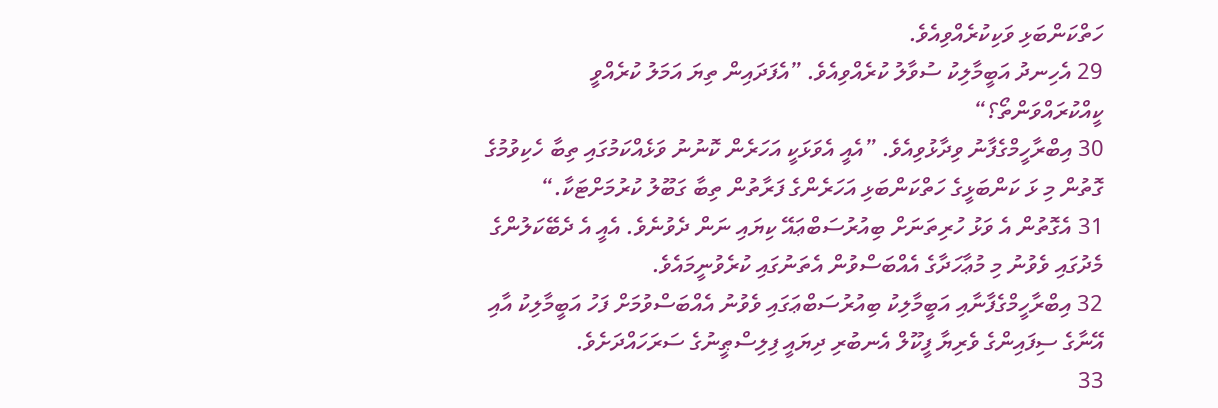ހަތްކަންބަޅި ވަކިކުރެއްވިއެވެ.
29 އެހިނދު އަބީމާލިކު ސުވާލު ކުރެއްވިއެވެ. ”އެފަދައިން ތިޔަ އަމަލު ކުރެއްވީ ކީއްކުރައްވަންތޯ؟“
30 އިބްރާހީމްގެފާނު ވިދާޅުވިއެވެ. ”އެއީ އެވަޅަކީ އަހަރެން ކޮނުނު ވަޅެއްކަމުގައި ތިބާ ހެކިވުމުގެ ގޮތުން މި ޅަ ކަންބަޅީގެ ހަތްކަންބަޅި އަހަރެންގެ ފަރާތުން ތިބާ ގަބޫލު ކުރުމަށްޓަކާ.“
31 އެގޮތުން އެ ވަޅު ހުރިތަނަށް ބިއުރުސަބްޢައޭ ކިޔައި ނަން ދެވުނެވެ. އެއީ އެ ދެބޭކަލުންގެ މެދުގައި ވެވުނު މި މުޢާހަދާގެ އެއްބަސްވުން އެތަނުގައި ކުރެވުނީމައެވެ.
32 އިބްރާހީމްގެފާނާއި އަބީމާލިކު ބިއުރުސަބްޢަގައި ވެވުނު އެއްބަސްވުމަށް ފަހު އަބީމާލިކު އާއި އޭނާގެ ސިފައިންގެ ވެރިޔާ ފީކޫލް އެނބުރި ދިޔައީ ފިލިސްޠީނުގެ ސަރަހައްދަށެވެ.
33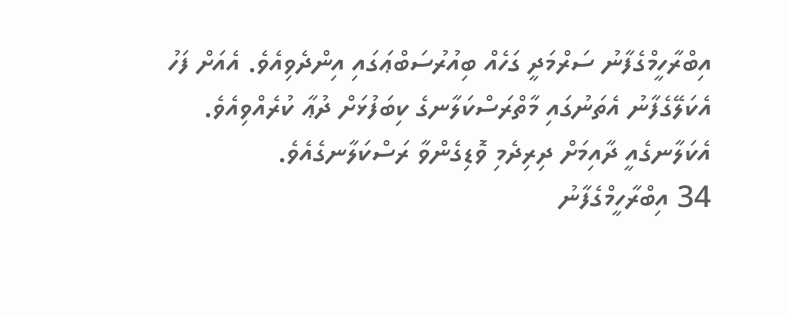އިބްރާހީމްގެފާނު ސަރްމަދީ ގަހެއް ބިއުރުސަބްޢަގައި އިންދެވިއެވެ. އެއަށް ފަހު އެކަލޭގެފާނު އެތަނުގައި މާތްރަސްކަލާނގެ ކިބަފުޅަށް ދުޢާ ކުރެއްވިއެވެ. އެކަލާނގެއީ ދާއިމަށް ދިރިދެމި ވޮޑިގެންވާ ރަސްކަލާނގެއެވެ.
34 އިބްރާހީމްގެފާނު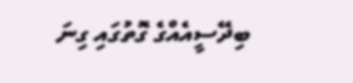ބިދޭސީއެއްގެ ގޮތުގައި ގިނަ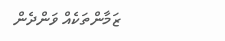ޒަމާންތަކެއް ވަންދެން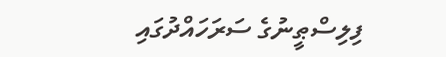ފިލިސްޠީނުގެ ސަރަހައްދުގައި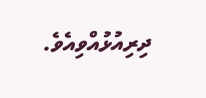ދިރިއުޅުއްވިއެވެ.